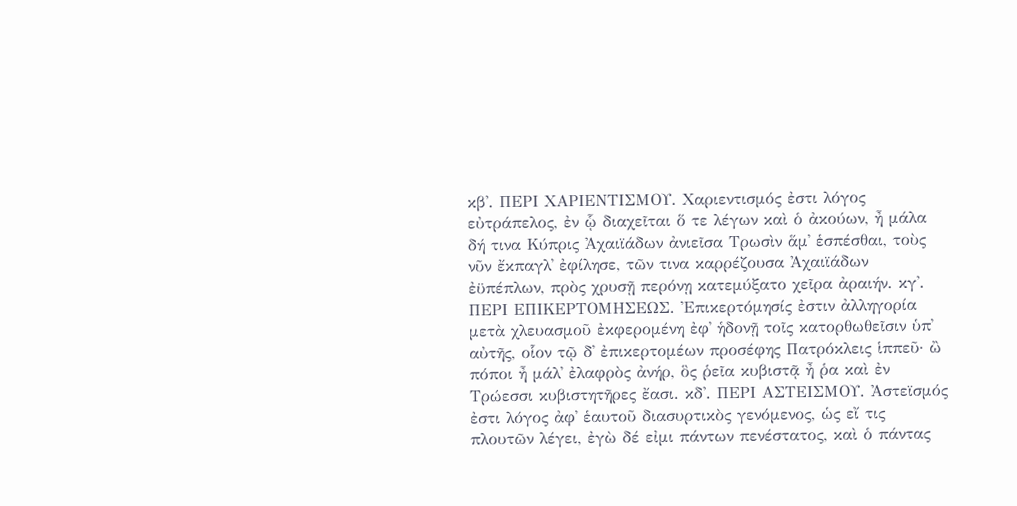κβ'. ΠΕΡΙ ΧΑΡΙΕΝΤΙΣΜΟΥ. Χαριεντισμός ἐστι λόγος εὐτράπελος, ἐν ᾧ διαχεῖται ὅ τε λέγων καὶ ὁ ἀκούων, ἦ μάλα δή τινα Κύπρις Ἀχαιϊάδων ἀνιεῖσα Τρωσὶν ἅμ᾽ ἑσπέσθαι, τοὺς νῦν ἔκπαγλ᾽ ἐφίλησε, τῶν τινα καρρέζουσα Ἀχαιϊάδων ἐϋπέπλων, πρὸς χρυσῇ περόνῃ κατεμύξατο χεῖρα ἀραιήν. κγ'. ΠΕΡΙ ΕΠΙΚΕΡΤΟΜΗΣΕΩΣ. Ἐπικερτόμησίς ἐστιν ἀλληγορία μετὰ χλευασμοῦ ἐκφερομένη ἐφ᾽ ἡδονῇ τοῖς κατορθωθεῖσιν ὑπ᾽ αὐτῆς, οἷον τῷ δ᾽ ἐπικερτομέων προσέφης Πατρόκλεις ἱππεῦ· ὢ πόποι ἦ μάλ᾽ ἐλαφρὸς ἀνήρ, ὃς ῥεῖα κυβιστᾷ ἦ ῥα καὶ ἐν Τρώεσσι κυβιστητῆρες ἔασι. κδ'. ΠΕΡΙ ΑΣΤΕΙΣΜΟΥ. Ἀστεϊσμός ἐστι λόγος ἀφ᾽ ἑαυτοῦ διασυρτικὸς γενόμενος, ὡς εἴ τις πλουτῶν λέγει, ἐγὼ δέ εἰμι πάντων πενέστατος, καὶ ὁ πάντας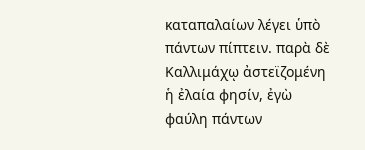καταπαλαίων λέγει ὑπὸ πάντων πίπτειν. παρὰ δὲ Καλλιμάχῳ ἀστεϊζομένη ἡ ἐλαία φησίν, ἐγὼ φαύλη πάντων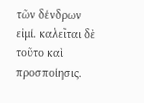τῶν δένδρων εἰμί. καλεῖται δὲ τοῦτο καὶ προσποίησις.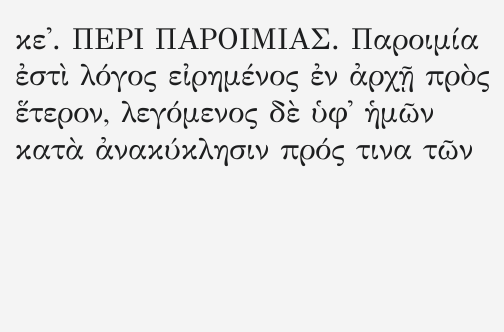κε'. ΠΕΡΙ ΠΑΡΟΙΜΙΑΣ. Παροιμία ἐστὶ λόγος εἰρημένος ἐν ἀρχῇ πρὸς ἕτερον, λεγόμενος δὲ ὑφ᾽ ἡμῶν κατὰ ἀνακύκλησιν πρός τινα τῶν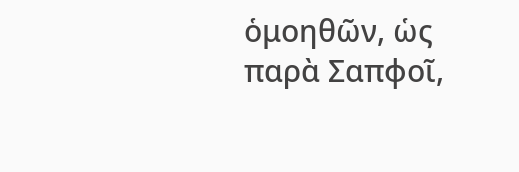ὁμοηθῶν, ὡς παρὰ Σαπφοῖ,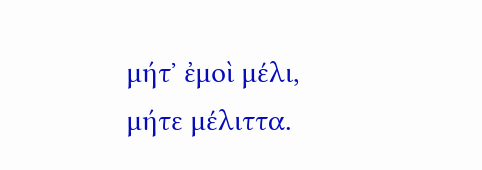μήτ᾽ ἐμοὶ μέλι, μήτε μέλιττα.